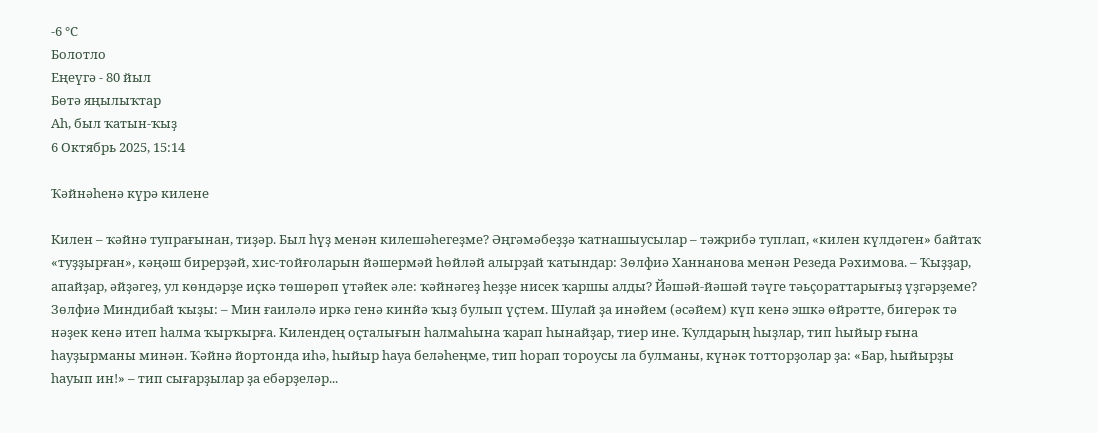-6 °С
Болотло
Еңеүгә - 80 йыл
Бөтә яңылыҡтар
Аһ, был ҡатын-ҡыҙ
6 Октябрь 2025, 15:14

Ҡәйнәһенә күрә килене

Килен – ҡәйнә тупрағынан, тиҙәр. Был һүҙ менән килешәһегеҙме? Әңгәмәбеҙҙә ҡатнашыусылар – тәжрибә туплап, «килен күлдәген» байтаҡ «туҙҙырған», кәңәш бирерҙәй, хис-тойғоларын йәшермәй һөйләй алырҙай ҡатындар: Зөлфиә Ханнанова менән Резеда Рәхимова. – Ҡыҙҙар, апайҙар, әйҙәгеҙ, ул көндәрҙе иҫкә төшөрөп үтәйек әле: ҡәйнәгеҙ һеҙҙе нисек ҡаршы алды? Йәшәй-йәшәй тәүге тәьҫораттарығыҙ үҙгәрҙеме? Зөлфиә Миндибай ҡыҙы: – Мин ғаиләлә иркә генә кинйә ҡыҙ булып үҫтем. Шулай ҙа инәйем (әсәйем) күп кенә эшкә өйрәтте, бигерәк тә нәҙек кенә итеп һалма ҡырҡырға. Килендең оҫталығын һалмаһына ҡарап һынайҙар, тиер ине. Ҡулдарың һыҙлар, тип һыйыр ғына һауҙырманы минән. Ҡәйнә йортонда иһә, һыйыр һауа беләһеңме, тип һорап тороусы ла булманы, күнәк тотторҙолар ҙа: «Бар, һыйырҙы һауып ин!» – тип сығарҙылар ҙа ебәрҙеләр...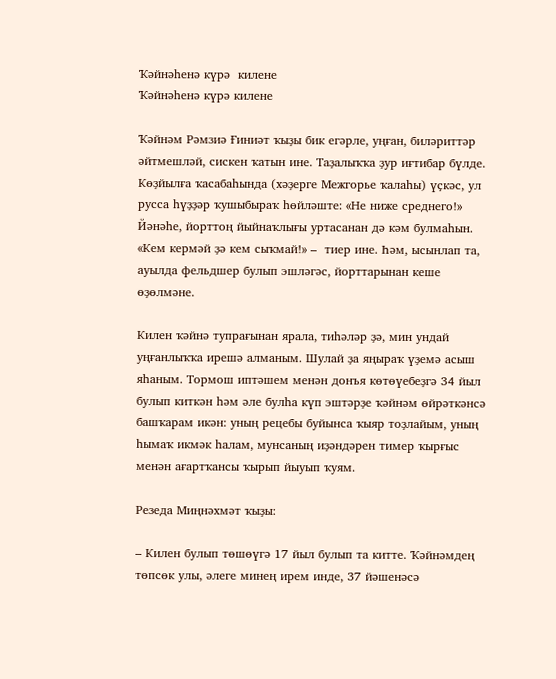Ҡәйнәһенә күрә  килене
Ҡәйнәһенә күрә килене

Ҡәйнәм Рәмзиә Ғиниәт ҡыҙы бик егәрле, уңған, биләриттәр әйтмешләй, сискен ҡатын ине. Таҙалыҡҡа ҙур иғтибар бүлде. Көҙйылға ҡасабаһында (хәҙерге Межгорье ҡалаһы) үҫкәс, ул русса һүҙҙәр ҡушыбыраҡ һөйләште: «Не ниже среднего!» Йәнәһе, йорттоң йыйнаҡлығы уртасанан дә кәм булмаһын. «Кем кермәй ҙә кем сыҡмай!» –  тиер ине. Һәм, ысынлап та, ауылда фельдшер булып эшләгәс, йорттарынан кеше өҙөлмәне.

Килен ҡәйнә тупрағынан ярала, тиһәләр ҙә, мин ундай уңғанлыҡҡа ирешә алманым. Шулай ҙа яңыраҡ үҙемә асыш яһаным. Тормош иптәшем менән донъя көтөүебеҙгә 34 йыл булып киткән һәм әле булһа күп эштәрҙе ҡәйнәм өйрәткәнсә башҡарам икән: уның рецебы буйынса ҡыяр тоҙлайым, уның һымаҡ икмәк һалам, мунсаның иҙәндәрен тимер ҡырғыс менән ағартҡансы ҡырып йыуып ҡуям.

Резеда Миңнәхмәт ҡыҙы:

– Килен булып төшөүгә 17 йыл булып та китте. Ҡәйнәмдең төпсөк улы, әлеге минең ирем инде, 37 йәшенәсә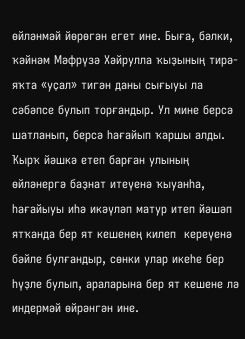өйләнмәй йөрөгән егет ине. Быға, бәлки, ҡәйнәм Мәфрүзә Хәйрулла ҡыҙының тирә-яҡта «уҫал» тигән даны сығыуы ла сәбәпсе булып торғандыр. Ул мине берсә шатланып, берсә һағайып ҡаршы алды. Ҡырҡ йәшкә етеп барған улының өйләнергә баҙнат итеүенә ҡыуанһа, һағайыуы иһә икәүләп матур итеп йәшәп ятҡанда бер ят кешенең килеп  кереүенә бәйле булғандыр, сөнки улар икеһе бер һүҙле булып, араларына бер ят кешене лә индермәй өйрәнгән ине.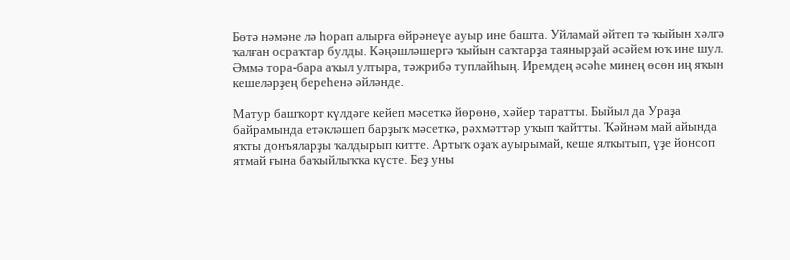Бөтә нәмәне лә һорап алырға өйрәнеүе ауыр ине башта. Уйламай әйтеп тә ҡыйын хәлгә ҡалған осраҡтар булды. Кәңәшләшергә ҡыйын саҡтарҙа таянырҙай әсәйем юҡ ине шул. Әммә тора-бара аҡыл ултыра, тәжрибә туплайһың. Иремдең әсәһе минең өсөн иң яҡын кешеләрҙең береһенә әйләнде.

Матур башҡорт күлдәге кейеп мәсеткә йөрөнө, хәйер таратты. Быйыл да Ураҙа байрамында етәкләшеп барҙыҡ мәсеткә, рәхмәттәр уҡып ҡайтты. Ҡәйнәм май айында яҡты донъяларҙы ҡалдырып китте. Артыҡ оҙаҡ ауырымай, кеше ялҡытып, үҙе йонсоп ятмай ғына баҡыйлыҡҡа күсте. Беҙ уны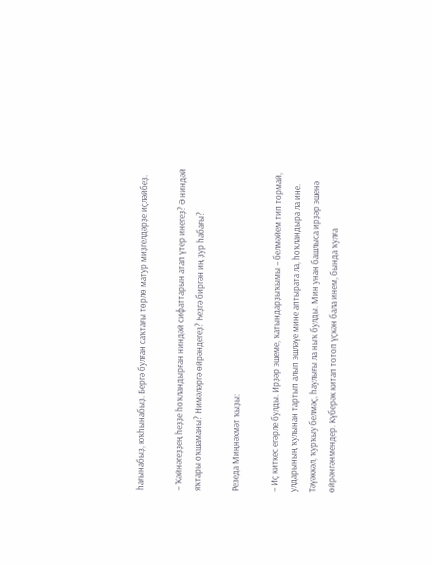һағынабыҙ, юҡһынабыҙ. Бергә булған саҡтағы төрлө матур миҙгелдәрҙе иҫләйбеҙ.

– Ҡәйнәгеҙҙең һеҙҙе һоҡландырған ниндәй сифаттарын атап үтер инегеҙ? Ә ниндәй яҡтары оҡшаманы? Нимәләргә өйрәндегеҙ? Һеҙгә биргән иң ҙур һабағы?

Резеда Миңнәхмәт ҡыҙы:

– Иҫ киткес егәрле булды. Ирҙәр эшеме, ҡатындарҙыҡымы – белмәйем тип тормай, улдарының ҡулынан тартып алып эшләүе мине аптырата ла, һоҡландыра ла ине. Тәүәккәл, ҡурҡыу белмәҫ, һаулығы ла ныҡ булды. Мин унан башлыса ирҙәр эшенә өйрәнгәнмендер. Күберәк китап тотоп үҫкән бала инем, бында ҡулға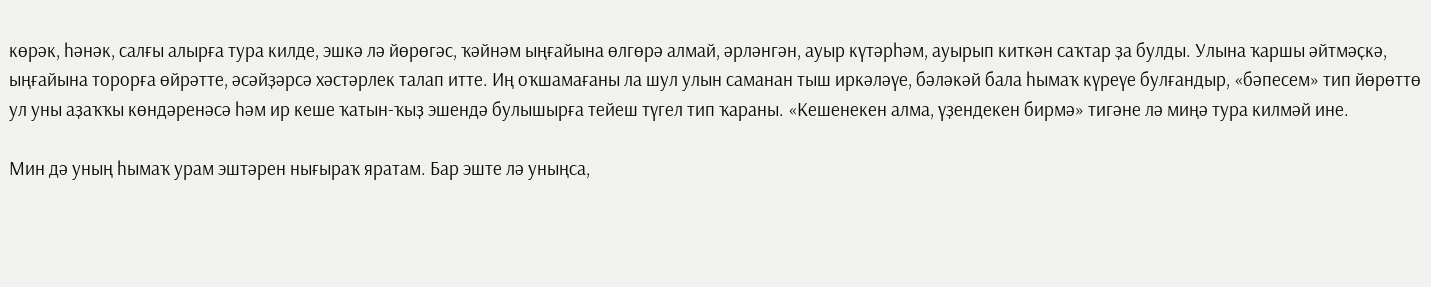көрәк, һәнәк, салғы алырға тура килде, эшкә лә йөрөгәс, ҡәйнәм ыңғайына өлгөрә алмай, әрләнгән, ауыр күтәрһәм, ауырып киткән саҡтар ҙа булды. Улына ҡаршы әйтмәҫкә, ыңғайына торорға өйрәтте, әсәйҙәрсә хәстәрлек талап итте. Иң оҡшамағаны ла шул улын саманан тыш иркәләүе, бәләкәй бала һымаҡ күреүе булғандыр, «бәпесем» тип йөрөттө ул уны аҙаҡҡы көндәренәсә һәм ир кеше ҡатын-ҡыҙ эшендә булышырға тейеш түгел тип ҡараны. «Кешенекен алма, үҙендекен бирмә» тигәне лә миңә тура килмәй ине.

Мин дә уның һымаҡ урам эштәрен нығыраҡ яратам. Бар эште лә уныңса,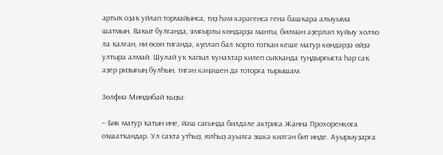артыҡ оҙаҡ уйлап тормайынса, тиҙ һәм кәрәгенсә генә башҡара алыуыма шатмын. Ваҡыт булғанда, ямғырлы көндәрҙә манты, билмән әҙерләп ҡуйыу холҡо ла ҡалған, ни өсөн тигәндә, күпләп бал ҡорто тотҡан кеше матур көндәрҙә өйҙә ултыра алмай. Шулай уҡ ҡапыл ҡунаҡтар килеп сыҡҡанда туңдырғыста һәр саҡ әҙер ризығың булһын, тигән кәңәшен дә тоторға тырышам.

Зөлфиә Миндибай ҡыҙы:

– Бик матур ҡатын ине, йәш сағында билдәле актриса Жанна Прохоренкоға оҡшатҡандар. Ул саҡта утһыҙ, юлһыҙ ауылға эшкә килгән бит инде. Ауырыуҙарға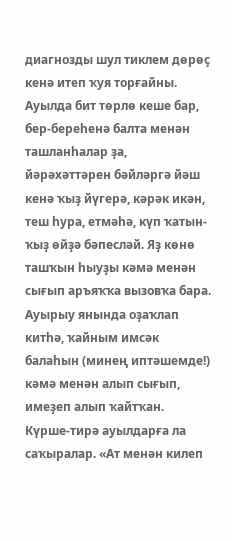диагнозды шул тиклем дөрөҫ кенә итеп ҡуя торғайны. Ауылда бит төрлө кеше бар, бер-береһенә балта менән ташланһалар ҙа, йәрәхәттәрен бәйләргә йәш кенә ҡыҙ йүгерә, кәрәк икән, теш һура, етмәһә, күп ҡатын-ҡыҙ өйҙә бәпесләй. Яҙ көнө ташҡын һыуҙы кәмә менән сығып аръяҡҡа вызовҡа бара. Ауырыу янында оҙаҡлап китһә, ҡайным имсәк балаһын (минең иптәшемде!) кәмә менән алып сығып, имеҙеп алып ҡайтҡан. Күрше-тирә ауылдарға ла саҡыралар. «Ат менән килеп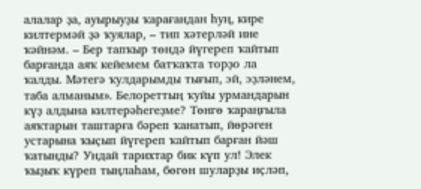алалар ҙа, ауырыуҙы ҡарағандан һуң, кире килтермәй ҙә ҡуялар, – тип хәтерләй ине ҡәйнәм. – Бер тапҡыр төндә йүгереп ҡайтып барғанда аяҡ кейемем батҡаҡта торҙо ла ҡалды. Мәтегә ҡулдарымды тығып, эй, эҙләнем, таба алманым». Белореттың ҡуйы урмандарын күҙ алдына килтерәһегеҙме? Төнгө ҡараңғыла аяҡтарын таштарға бәреп ҡанатып, йөрәген устарына ҡыҫып йүгереп ҡайтып барған йәш ҡатынды? Ундай тарихтар бик күп ул! Элек ҡыҙыҡ күреп тыңлаһам, бөгөн шуларҙы иҫләп,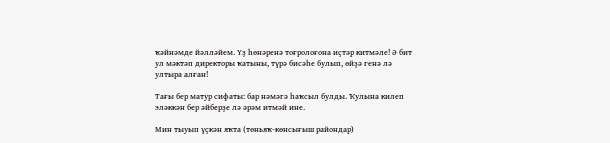ҡәйнәмде йәлләйем. Үҙ һөнәренә тоғролоғона иҫтәр китмәле! Ә бит ул мәктәп директоры ҡатыны, түрә бисәһе булып, өйҙә генә лә ултыра алған!

Тағы бер матур сифаты: бар нәмәгә һаҡсыл булды. Ҡулына килеп эләккән бер әйберҙе лә әрәм итмәй ине.

Мин тыуып үҫкән яҡта (төньяҡ-көнсығыш райондар)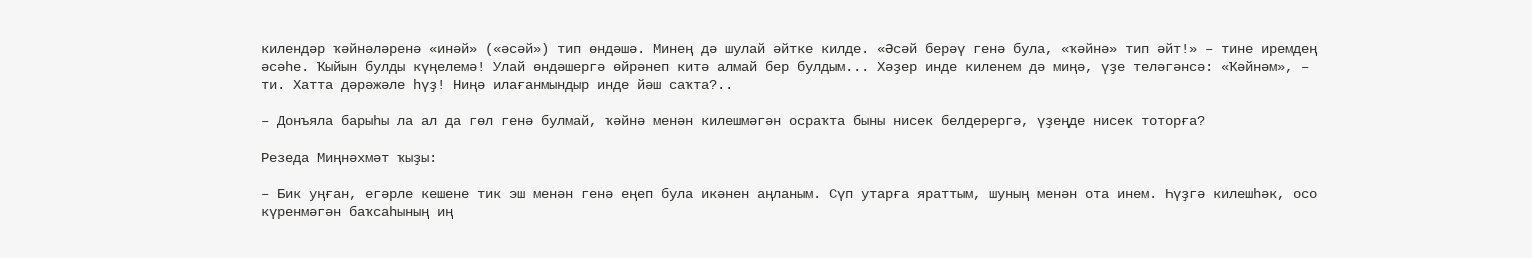килендәр ҡәйнәләренә «инәй» («әсәй») тип өндәшә. Минең дә шулай әйтке килде. «Әсәй берәү генә була, «ҡәйнә» тип әйт!» – тине иремдең әсәһе. Ҡыйын булды күңелемә! Улай өндәшергә өйрәнеп китә алмай бер булдым... Хәҙер инде киленем дә миңә, үҙе теләгәнсә: «Ҡәйнәм», – ти. Хатта дәрәжәле һүҙ! Ниңә илағанмындыр инде йәш саҡта?..

– Донъяла барыһы ла ал да гөл генә булмай, ҡәйнә менән килешмәгән осраҡта быны нисек белдерергә, үҙеңде нисек тоторға?

Резеда Миңнәхмәт ҡыҙы:

– Бик уңған, егәрле кешене тик эш менән генә еңеп була икәнен аңланым. Сүп утарға яраттым, шуның менән ота инем. Һүҙгә килешһәк, осо күренмәгән баҡсаһының иң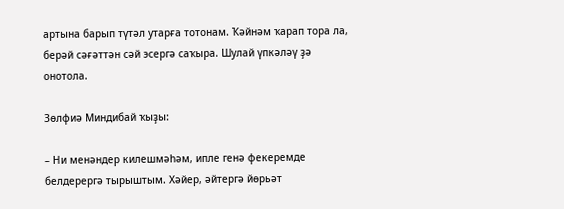артына барып түтәл утарға тотонам. Ҡәйнәм ҡарап тора ла, берәй сәғәттән сәй эсергә саҡыра. Шулай үпкәләү ҙә онотола.

Зөлфиә Миндибай ҡыҙы:

– Ни менәндер килешмәһәм, ипле генә фекеремде белдерергә тырыштым. Хәйер, әйтергә йөрьәт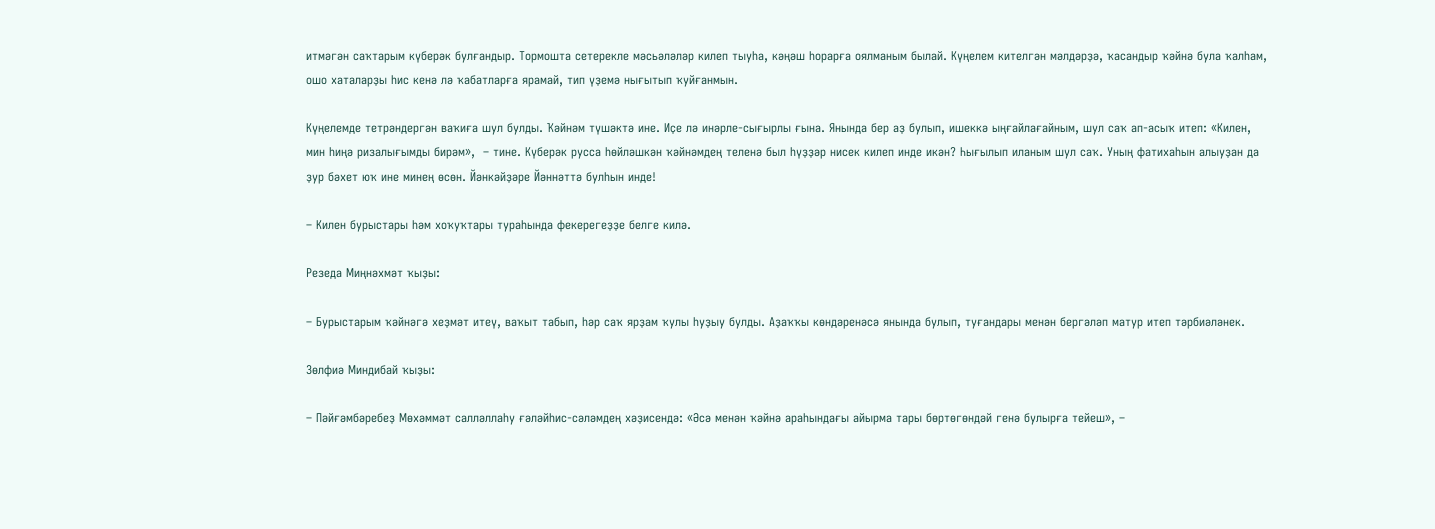итмәгән саҡтарым күберәк булғандыр. Тормошта сетерекле мәсьәләләр килеп тыуһа, кәңәш һорарға оялманым былай. Күңелем кителгән мәлдәрҙә, ҡасандыр ҡәйнә була ҡалһам, ошо хаталарҙы һис кенә лә ҡабатларға ярамай, тип үҙемә нығытып ҡуйғанмын.

Күңелемде тетрәндергән ваҡиға шул булды. Ҡәйнәм түшәктә ине. Иҫе лә инәрле-сығырлы ғына. Янында бер аҙ булып, ишеккә ыңғайлағайным, шул саҡ ап-асыҡ итеп: «Килен, мин һиңә ризалығымды бирәм»,  – тине. Күберәк русса һөйләшкән ҡәйнәмдең теленә был һүҙҙәр нисек килеп инде икән? Һығылып иланым шул саҡ. Уның фатихаһын алыуҙан да ҙур бәхет юҡ ине минең өсөн. Йәнкәйҙәре Йәннәттә булһын инде!

– Килен бурыстары һәм хоҡуҡтары тураһында фекерегеҙҙе белге килә.

Резеда Миңнәхмәт ҡыҙы:

– Бурыстарым ҡәйнәгә хеҙмәт итеү, ваҡыт табып, һәр саҡ ярҙам ҡулы һуҙыу булды. Аҙаҡҡы көндәренәсә янында булып, туғандары менән бергәләп матур итеп тәрбиәләнек.

Зөлфиә Миндибай ҡыҙы:

– Пәйғәмбәребеҙ Мөхәммәт салләллаһу ғәләйһис-сәләмдең хәҙисендә: «Әсә менән ҡәйнә араһындағы айырма тары бөртөгөндәй генә булырға тейеш», –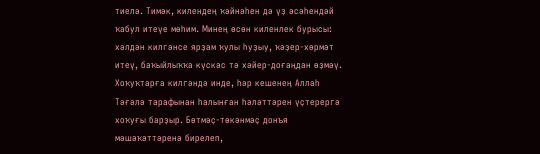тиелә. Тимәк, килендең ҡәйнәһен дә үҙ әсәһендәй ҡабул итеүе мөһим. Минең өсөн киленлек бурысы: хәлдән килгәнсе ярҙам ҡулы һуҙыу, ҡәҙер-хөрмәт итеү, баҡыйлыҡҡа күскәс тә хәйер-доғаңдан өҙмәү. Хоҡуҡтарға килгәндә инде, һәр кешенең Аллаһ Тәғәлә тарафынан һалынған һәләттәрен үҫтерергә хоҡуғы барҙыр. Бөтмәҫ-төкәнмәҫ донъя мәшәҡәттәренә бирелеп,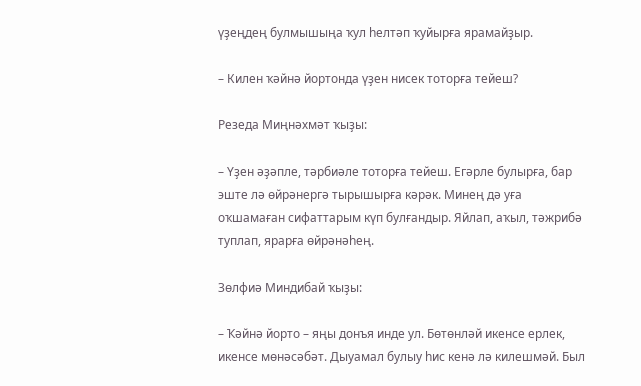үҙеңдең булмышыңа ҡул һелтәп ҡуйырға ярамайҙыр.

– Килен ҡәйнә йортонда үҙен нисек тоторға тейеш?

Резеда Миңнәхмәт ҡыҙы:

– Үҙен әҙәпле, тәрбиәле тоторға тейеш. Егәрле булырға, бар эште лә өйрәнергә тырышырға кәрәк. Минең дә уға оҡшамаған сифаттарым күп булғандыр. Яйлап, аҡыл, тәжрибә туплап, ярарға өйрәнәһең.

Зөлфиә Миндибай ҡыҙы:

– Ҡәйнә йорто – яңы донъя инде ул. Бөтөнләй икенсе ерлек, икенсе мөнәсәбәт. Дыуамал булыу һис кенә лә килешмәй. Был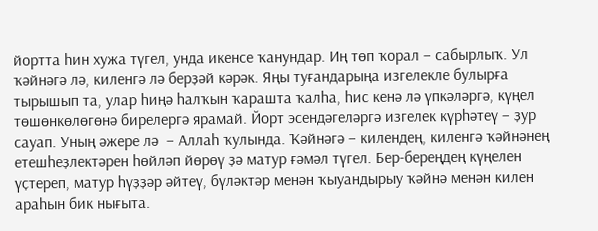йортта һин хужа түгел, унда икенсе ҡанундар. Иң төп ҡорал – сабырлыҡ. Ул ҡәйнәгә лә, киленгә лә берҙәй кәрәк. Яңы туғандарыңа изгелекле булырға тырышып та, улар һиңә һалҡын ҡарашта ҡалһа, һис кенә лә үпкәләргә, күңел төшөнкөлөгөнә бирелергә ярамай. Йорт эсендәгеләргә изгелек күрһәтеү – ҙур сауап. Уның әжере лә  – Аллаһ ҡулында. Ҡәйнәгә – килендең, киленгә ҡәйнәнең етешһеҙлектәрен һөйләп йөрөү ҙә матур ғәмәл түгел. Бер-береңдең күңелен үҫтереп, матур һүҙҙәр әйтеү, бүләктәр менән ҡыуандырыу ҡәйнә менән килен араһын бик нығыта.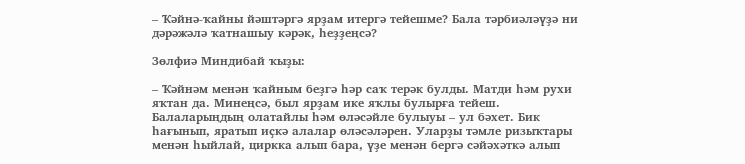– Ҡәйнә-ҡайны йәштәргә ярҙам итергә тейешме? Бала тәрбиәләүҙә ни дәрәжәлә ҡатнашыу кәрәк, һеҙҙеңсә?

Зөлфиә Миндибай ҡыҙы:

– Ҡәйнәм менән ҡайным беҙгә һәр саҡ терәк булды. Матди һәм рухи яҡтан да. Минеңсә, был ярҙам ике яҡлы булырға тейеш. Балаларыңдың олатайлы һәм өләсәйле булыуы – ул бәхет. Бик һағынып, яратып иҫкә алалар өләсәләрен. Уларҙы тәмле ризыҡтары менән һыйлай, циркка алып бара, үҙе менән бергә сәйәхәткә алып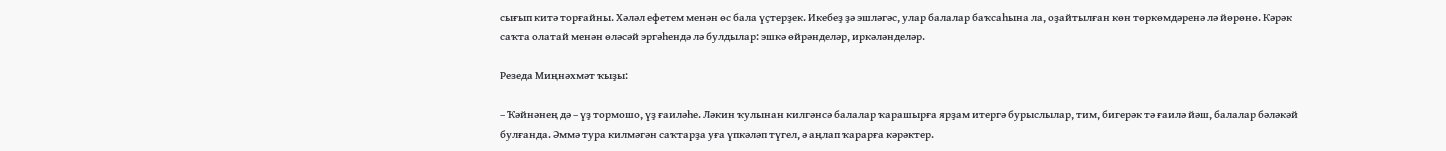сығып китә торғайны. Хәләл ефетем менән өс бала үҫтерҙек. Икебеҙ ҙә эшләгәс, улар балалар баҡсаһына ла, оҙайтылған көн төркөмдәренә лә йөрөнө. Кәрәк саҡта олатай менән өләсәй эргәһендә лә булдылар: эшкә өйрәнделәр, иркәләнделәр.

Резеда Миңнәхмәт ҡыҙы:

– Ҡәйнәнең дә – үҙ тормошо, үҙ ғаиләһе. Ләкин ҡулынан килгәнсә балалар ҡарашырға ярҙам итергә бурыслылар, тим, бигерәк тә ғаилә йәш, балалар бәләкәй булғанда. Әммә тура килмәгән саҡтарҙа уға үпкәләп түгел, ә аңлап ҡарарға кәрәктер.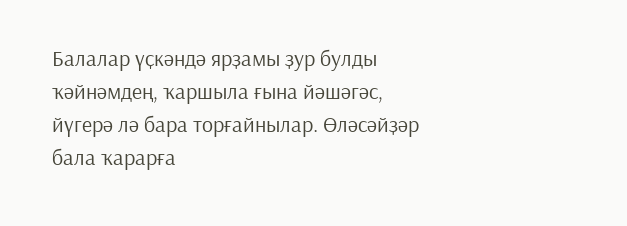Балалар үҫкәндә ярҙамы ҙур булды ҡәйнәмдең, ҡаршыла ғына йәшәгәс, йүгерә лә бара торғайнылар. Өләсәйҙәр бала ҡарарға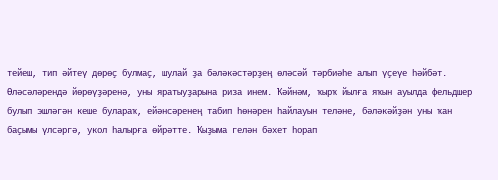тейеш, тип әйтеү дөрөҫ булмаҫ, шулай ҙа бәләкәстәрҙең өләсәй тәрбиәһе алып үҫеүе һәйбәт. Өләсәләрендә йөрөүҙәренә, уны яратыуҙарына риза инем. Ҡәйнәм, ҡырҡ йылға яҡын ауылда фельдшер булып эшләгән кеше булараҡ, ейәнсәренең табип һөнәрен һайлауын теләне, бәләкәйҙән уны ҡан баҫымы үлсәргә, укол һалырға өйрәтте. Ҡыҙыма гелән бәхет һорап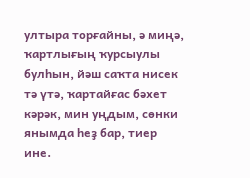ултыра торғайны, ә миңә, ҡартлығың ҡурсыулы булһын, йәш саҡта нисек тә үтә, ҡартайғас бәхет кәрәк, мин уңдым, сөнки янымда һеҙ бар, тиер ине.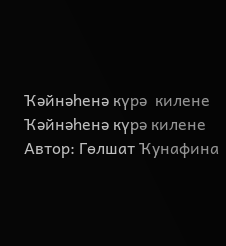Ҡәйнәһенә күрә  килене
Ҡәйнәһенә күрә килене
Автор: Гөлшат Ҡунафина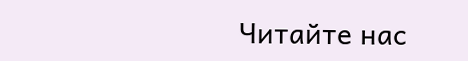Читайте нас